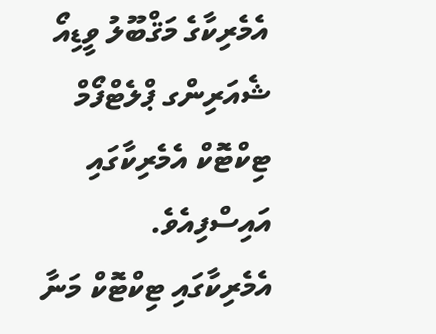އެމެރިކާގެ މަޤްބޫލު ވީޑިއޯ ޝެއަރިންގ ޕްލެޓްފޯމް ޓިކްޓޮކް އެމެރިކާގައި އައިސްފިއެވެ.
އެމެރިކާގައި ޓިކްޓޮކް މަނާ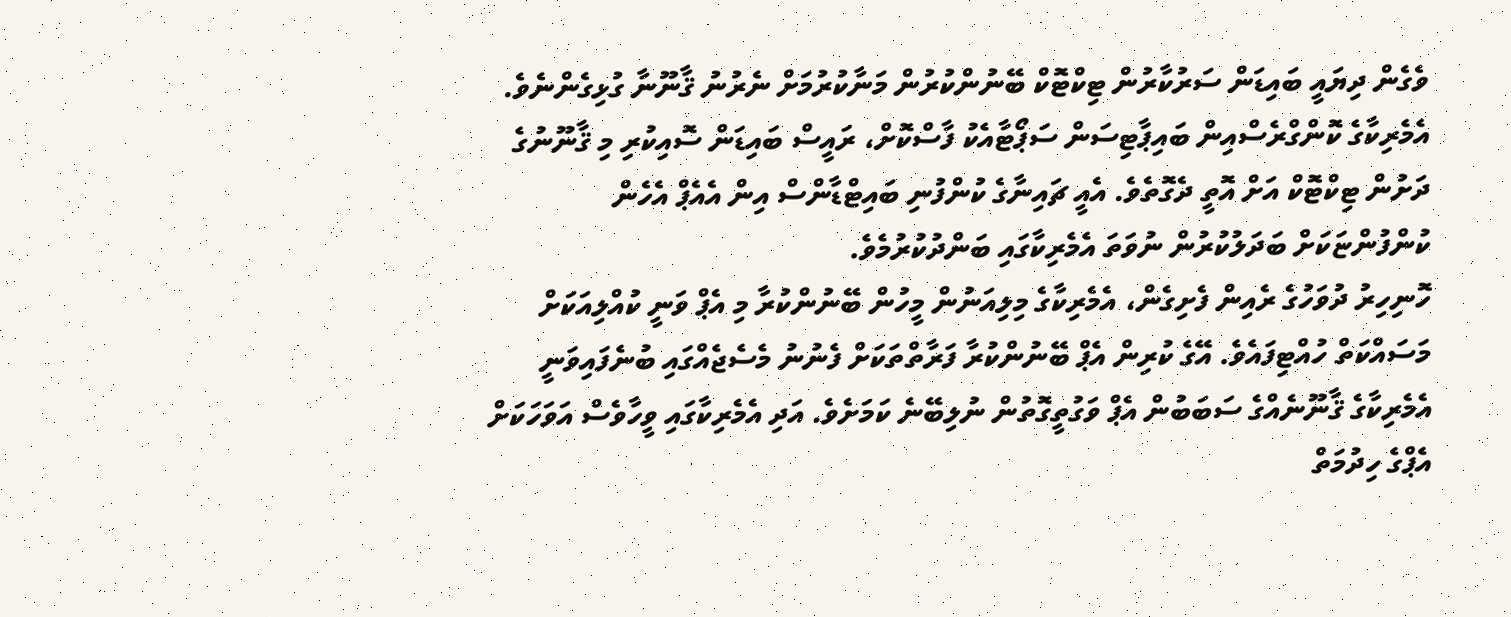ވެގެން ދިޔައީ ބައިޑަން ސަރުކާރުން ޓިކްޓޮކް ބޭނުންކުރުން މަނާކުރުމަށް ނެރުނު ޤާނޫނާ ގުޅިގެންނެވެ. އެމެރިކާގެ ކޮންގްރެސްއިން ބައިޕާޓިސަން ސަޕޯޓާއެކު ފާސްކޮށް، ރައީސް ބައިޑަން ސޮއިކުރި މި ޤާނޫނުގެ ދަށުން ޓިކްޓޮކް އަށް އޮތީ ދެގޮތެވެ. އެއީ ޗައިނާގެ ކުންފުނި ބައިޓްޑާންސް އިން އެއެޕް އެހެން ކުންފުންޏަކަށް ބަދަލުކުރުން ނުވަތަ އެމެރިކާގައި ބަންދުކުރުމެވެ.
ހޮނިހިރު ދުވަހުގެ ރެއިން ފެށިގެން، އެމެރިކާގެ މިލިއަނުން މީހުން ބޭނުންކުރާ މި އެޕް ވަނީ ކުއްލިއަކަށް މަސައްކަތް ހުއްޓިފައެވެ. އޭގެ ކުރިން އެޕް ބޭނުންކުރާ ފަރާތްތަކަށް ފެނުނު މެސެޖެއްގައި ބުނެފައިވަނީ އެމެރިކާގެ ޤާނޫނެއްގެ ސަބަބުން އެޕް ވަގުތީގޮތުން ނުލިބޭނެ ކަމަށެވެ. އަދި އެމެރިކާގައި ވީހާވެސް އަވަހަކަށް އެޕްގެ ހިދުމަތް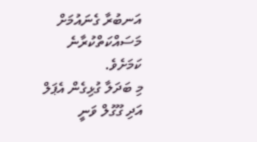އަނބުރާ ގެނައުމަށް މަސައްކަތްކުރާނެ ކަމަށެވެ.
މި ބަދަލާ ގުޅިގެން އެޕަލް އަދި ގޫގުލް ވަނީ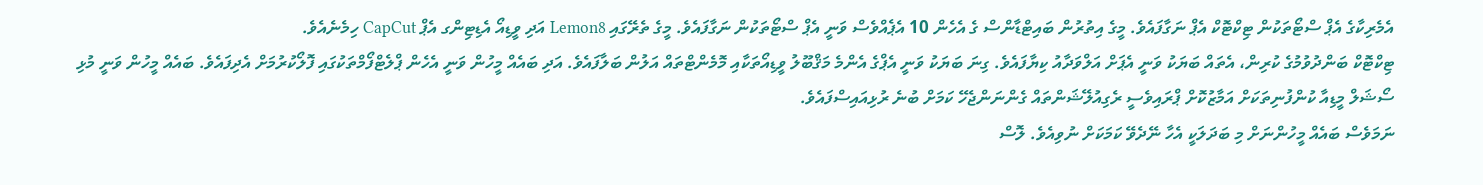އެމެރިކާގެ އެޕް ސްޓޯތަކުން ޓިކްޓޮކް އެޕް ނަގާފައެވެ. މީގެ އިތުރުން ބައިޓްޑާންސް ގެ އެހެން 10 އެޕެއްވެސް ވަނީ އެޕް ސްޓޯތަކުން ނަގާފައެވެ. މީގެ ތެރޭގައި Lemon8 އަދި ވީޑިއޯ އެޑިޓިންގ އެޕް CapCut ހިމެނެއެވެ.
ޓިކްޓޮކް ބަންދުވުމުގެ ކުރިން، އެތައް ބަޔަކު ވަނީ އެޕަށް އަލްވަދާއު ކިޔާފައެވެ. ގިނަ ބަޔަކު ވަނީ އެޕްގެ އެންމެ މަޤްބޫލު ވީޑިއޯތަކާއި މޮމެންޓްތައް އަލުން ބަލާފައެވެ. އަދި ބައެއް މީހުން ވަނީ އެހެން ޕްލެޓްފޯމްތަކުގައި ފޮލޯކުރުމަށް އެދިފައެވެ. ބައެއް މީހުން ވަނީ މުޅި ސޯޝަލް މީޑިއާ ކުންފުނިތަކަށް އަމާޒުކޮށް ޕްރައިވެސީ ރެގިއުލޭޝަންތައް ގެންނަންޖެހޭ ކަމަށް ބުނެ ރުޅިއައިސްފައެވެ.
ނަމަވެސް ބައެއް މީހުންނަށް މި ބަދަލަކީ އެހާ ނޭދެވޭ ކަމަކަށް ނުވިއެވެ. ލޮސް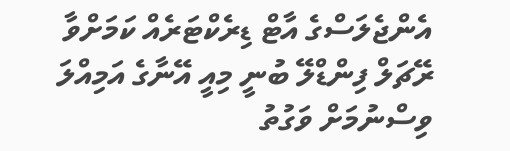އެންޖެލަސްގެ އާޓް ޑިރެކްޓަރެއް ކަމަށްވާ ރޭޗަލް ފިންޑްލޭ ބުނީ މިއީ އޭނާގެ އަމިއްލަ ވިސްނުމަށް ވަގުތު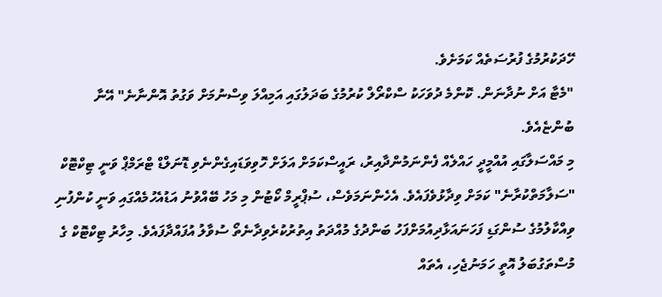ހޭދަކުރުމުގެ ފުރުސަތެއް ކަމަށެވެ.
"މެޓާ އަށް ނުދާނަން. ކޮންމެ ދުވަހަކު ސްކްރޯލް ކުރުމުގެ ބަދަލުގައި އަމިއްލަ ވިސްނުމަށް ވަގުތު އޮންނާނެ" އޭނާ ބުންޏެއެވެ.
މި މައްސަލާގައި އުއްމީދީ ހައްލެއް ފެންނަމުންދާއިރު، ރައީސްކަމަށް އަލަށް ހޮވިވަޑައިގެންނެވި ޑޮނަލްޑް ޓްރަމްޕް ވަނީ ޓިކްޓޮކް "ސަލާމަތްކުރާނެ" ކަމަށް ވިދާޅުވެފައެވެ. އެހެންނަމަވެސް، ސުޕްރީމް ކޯޓުން މި މަހު ބޭއްވުނު އަޑުއެހުމެއްގައި ވަނީ ކުންފުނި ވިއްކާލުމުގެ ސުންގަޑި ފަހަނައަޅާދިއުމަށްފަހު ބަންދުގެ މުއްދަތު އިތުރުކުރެވިދާނެތޯ ސުވާލު އުފައްދާފައެވެ. މިހާރު ޓިކްޓޮކް ގެ މުސްތަގުބަލު އޮތީ ހަމަނުޖެހި، އެތައް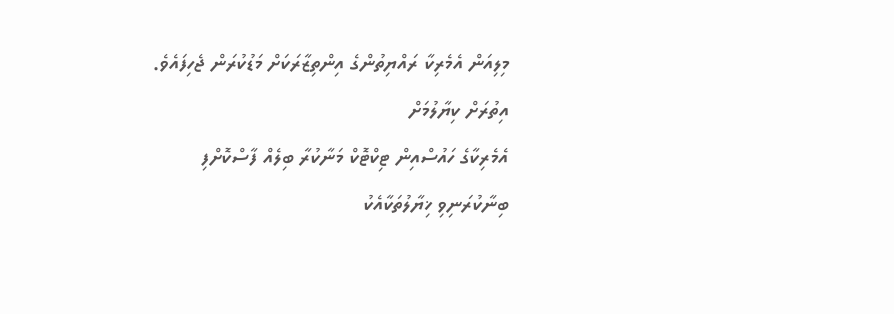މިލިއަން އެމެރިކާ ރައްޔިތުންގެ އިންތިޒާރަކަށް މަޑުކުރަން ޖެހިފައެވެ.
އިތުރަށް ކިޔާލުމަށް
އެމެރިކާގެ ހައުސްއިން ޓިކްޓޮކް މަނާކުރާ ބިލެއް ފާސްކޮށްފި
ބިނާކުރަނިވި ޚިޔާލުތަކާއެކު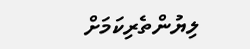ލިޔުންތެރިކަމަށް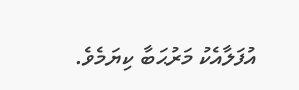އުފަލާއެކު މަރުޙަބާ ކިޔަމެވެ.